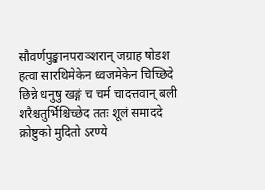सौवर्णपुङ्खानपराञ्शरान् जग्राह षोडश
हत्वा सारथिमेकेन ध्वजमेकेन चिच्छिदे
छिन्ने धनुषु खङ्गं च चर्म चादत्तवान् बली
शरैश्चतुर्भिश्चिच्छेद ततः शूलं समाददे
क्रोष्टुको मुदितो ऽरण्ये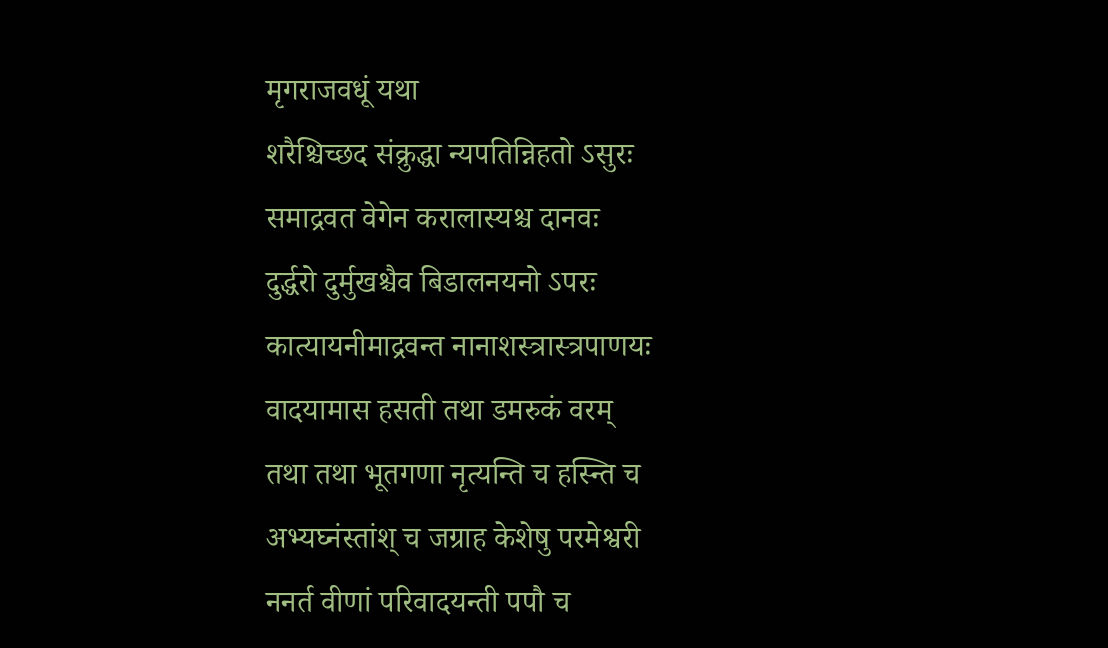मृगराजवधूं यथा
शरैश्चिच्छद संक्रुद्धा न्यपतिन्निहतो ऽसुरः
समाद्रवत वेगेन करालास्यश्च दानवः
दुर्द्धरो दुर्मुखश्चैव बिडालनयनो ऽपरः
कात्यायनीमाद्रवन्त नानाशस्त्रास्त्रपाणयः
वादयामास हसती तथा डमरुकं वरम्
तथा तथा भूतगणा नृत्यन्ति च हस्न्ति च
अभ्यघ्नंस्तांश् च जग्राह केशेषु परमेश्वरी
ननर्त वीणां परिवादयन्ती पपौ च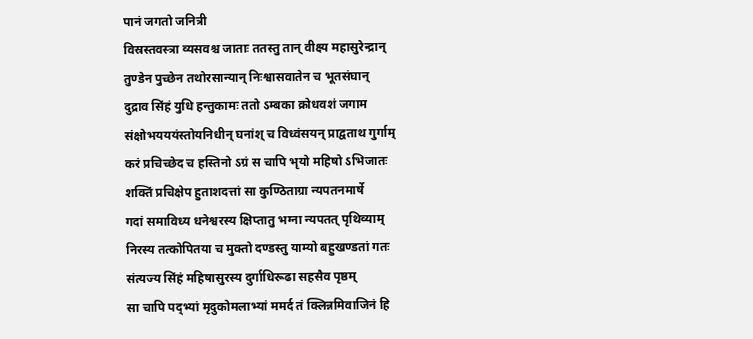पानं जगतो जनित्री
विस्रस्तवस्त्रा व्यसवश्च जाताः ततस्तु तान् वीक्ष्य महासुरेन्द्रान्
तुण्डेन पुच्छेन तथोरसान्यान् निःश्वासवातेन च भूतसंघान्
दुद्राव सिंहं युधि हन्तुकामः ततो ऽम्बका क्रोधवशं जगाम
संक्षोभयययंस्तोयनिधीन् घनांश् च विध्वंसयन् प्राद्वताथ गुर्गाम्
करं प्रचिच्छेद च हस्तिनो ऽग्रं स चापि भृयो महिषो ऽभिजातः
शक्तिं प्रचिक्षेप हुताशदत्तां सा कुण्ठिताग्रा न्यपतनमार्षे
गदां समाविध्य धनेश्वरस्य क्षिप्तातु भग्ना न्यपतत् पृथिव्याम्
निरस्य तत्कोपितया च मुक्तो दण्डस्तु याम्यो बहुखण्डतां गतः
संत्यज्य सिंहं महिषासुरस्य दुर्गाधिरूढा सहसैव पृष्ठम्
सा चापि पद्भ्यां मृदुकोमलाभ्यां ममर्द तं क्लिन्नमिवाजिनं हि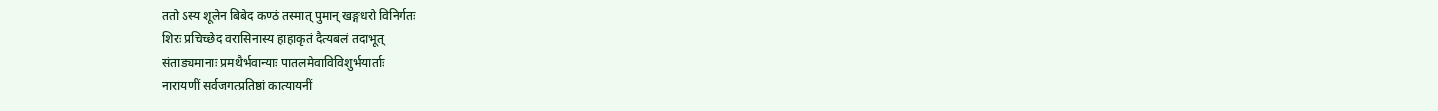ततो ऽस्य शूलेन बिबेद कण्ठं तस्मात् पुमान् खङ्गधरो विनिर्गतः
शिरः प्रचिच्छेद वरासिनास्य हाहाकृतं दैत्यबलं तदाभूत्
संताड्यमानाः प्रमथैर्भवान्याः पातलमेवाविविशुर्भयार्ताः
नारायणीं सर्वजगत्प्रतिष्ठां कात्यायनीं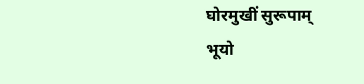घोरमुखीं सुरूपाम्
भूयो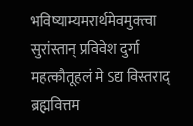भविष्याम्यमरार्थमेवमुक्त्वा सुरांस्तान् प्रविवेश दुर्गा
महत्कौतूहलं मे ऽद्य विस्तराद् ब्रह्मवित्तम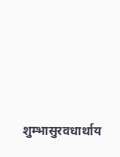शुम्भासुरवधार्थाय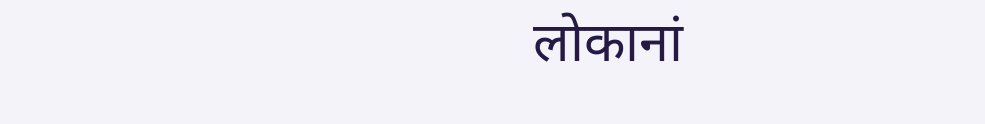लोकानां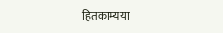हितकाम्यया